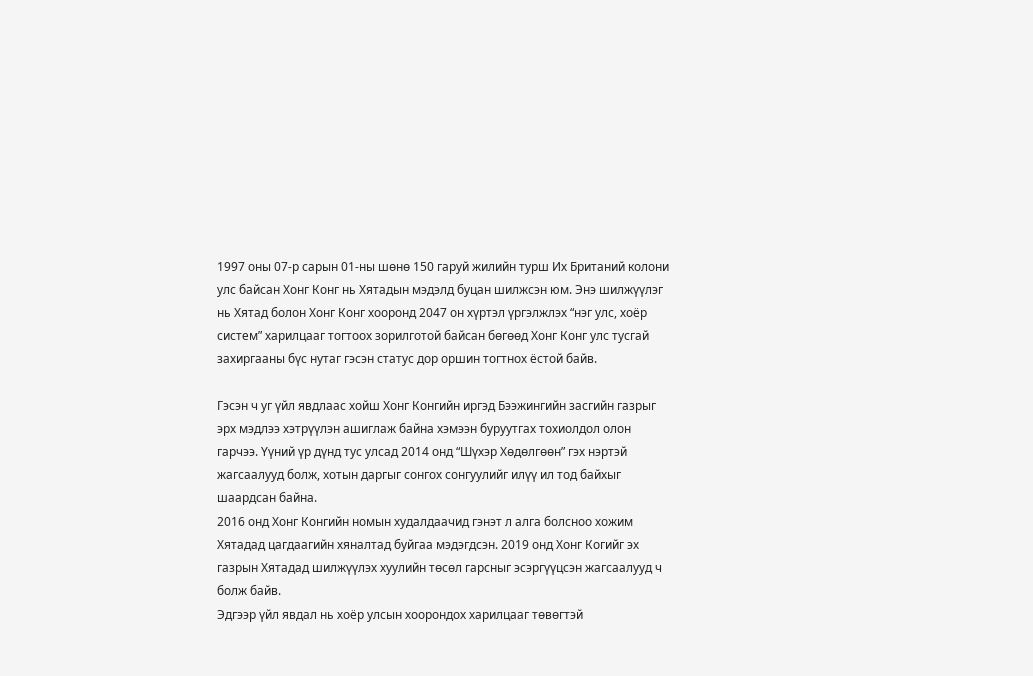1997 оны 07-р сарын 01-ны шөнө 150 гаруй жилийн турш Их Британий колони улс байсан Хонг Конг нь Хятадын мэдэлд буцан шилжсэн юм. Энэ шилжүүлэг нь Хятад болон Хонг Конг хооронд 2047 он хүртэл үргэлжлэх “нэг улс, хоёр систем” харилцааг тогтоох зорилготой байсан бөгөөд Хонг Конг улс тусгай захиргааны бүс нутаг гэсэн статус дор оршин тогтнох ёстой байв.

Гэсэн ч уг үйл явдлаас хойш Хонг Конгийн иргэд Бээжингийн засгийн газрыг эрх мэдлээ хэтрүүлэн ашиглаж байна хэмээн буруутгах тохиолдол олон гарчээ. Үүний үр дүнд тус улсад 2014 онд “Шүхэр Хөдөлгөөн” гэх нэртэй жагсаалууд болж, хотын даргыг сонгох сонгуулийг илүү ил тод байхыг шаардсан байна.
2016 онд Хонг Конгийн номын худалдаачид гэнэт л алга болсноо хожим Хятадад цагдаагийн хяналтад буйгаа мэдэгдсэн. 2019 онд Хонг Когийг эх газрын Хятадад шилжүүлэх хуулийн төсөл гарсныг эсэргүүцсэн жагсаалууд ч болж байв.
Эдгээр үйл явдал нь хоёр улсын хоорондох харилцааг төвөгтэй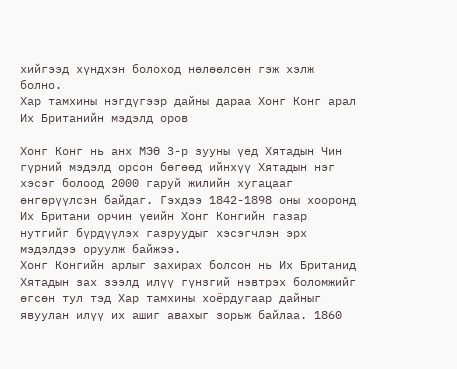хийгээд хүндхэн болоход нөлөөлсөн гэж хэлж болно.
Хар тамхины нэгдүгээр дайны дараа Хонг Конг арал Их Британийн мэдэлд оров

Хонг Конг нь анх МЭӨ 3-р зууны үед Хятадын Чин гүрний мэдэлд орсон бөгөөд ийнхүү Хятадын нэг хэсэг болоод 2000 гаруй жилийн хугацааг өнгөрүүлсэн байдаг. Гэхдээ 1842-1898 оны хооронд Их Британи орчин үеийн Хонг Конгийн газар нутгийг бүрдүүлэх газруудыг хэсэгчлэн эрх мэдэлдээ оруулж байжээ.
Хонг Конгийн арлыг захирах болсон нь Их Британид Хятадын зах зээлд илүү гүнзгий нэвтрэх боломжийг өгсөн тул тэд Хар тамхины хоёрдугаар дайныг явуулан илүү их ашиг авахыг зорьж байлаа. 1860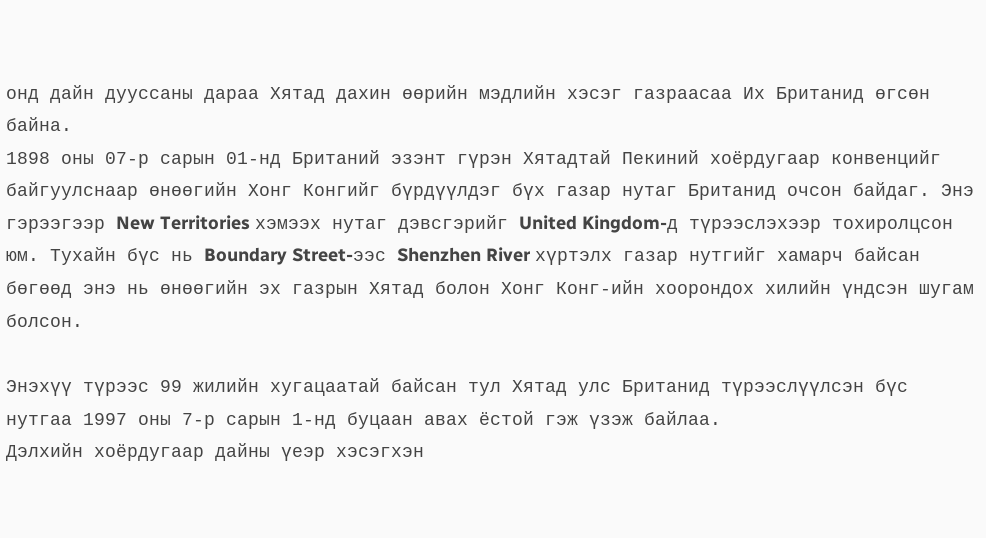онд дайн дууссаны дараа Хятад дахин өөрийн мэдлийн хэсэг газраасаа Их Британид өгсөн байна.
1898 оны 07-р сарын 01-нд Британий эзэнт гүрэн Хятадтай Пекиний хоёрдугаар конвенцийг байгуулснаар өнөөгийн Хонг Конгийг бүрдүүлдэг бүх газар нутаг Британид очсон байдаг. Энэ гэрээгээр New Territories хэмээх нутаг дэвсгэрийг United Kingdom-д түрээслэхээр тохиролцсон юм. Тухайн бүс нь Boundary Street-ээс Shenzhen River хүртэлх газар нутгийг хамарч байсан бөгөөд энэ нь өнөөгийн эх газрын Хятад болон Хонг Конг-ийн хоорондох хилийн үндсэн шугам болсон.

Энэхүү түрээс 99 жилийн хугацаатай байсан тул Хятад улс Британид түрээслүүлсэн бүс нутгаа 1997 оны 7-р сарын 1-нд буцаан авах ёстой гэж үзэж байлаа.
Дэлхийн хоёрдугаар дайны үеэр хэсэгхэн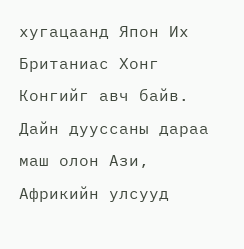хугацаанд Япон Их Британиас Хонг Конгийг авч байв. Дайн дууссаны дараа маш олон Ази, Африкийн улсууд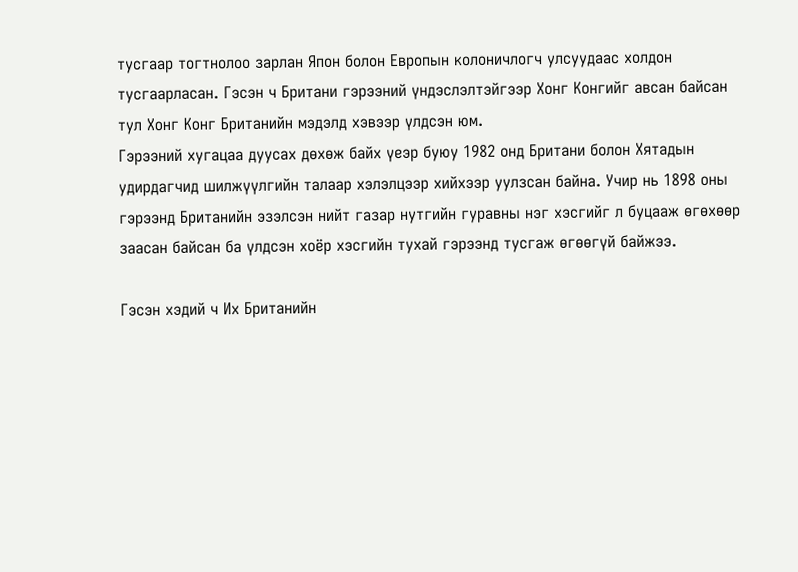тусгаар тогтнолоо зарлан Япон болон Европын колоничлогч улсуудаас холдон тусгаарласан. Гэсэн ч Британи гэрээний үндэслэлтэйгээр Хонг Конгийг авсан байсан тул Хонг Конг Британийн мэдэлд хэвээр үлдсэн юм.
Гэрээний хугацаа дуусах дөхөж байх үеэр буюу 1982 онд Британи болон Хятадын удирдагчид шилжүүлгийн талаар хэлэлцээр хийхээр уулзсан байна. Учир нь 1898 оны гэрээнд Британийн эзэлсэн нийт газар нутгийн гуравны нэг хэсгийг л буцааж өгөхөөр заасан байсан ба үлдсэн хоёр хэсгийн тухай гэрээнд тусгаж өгөөгүй байжээ.

Гэсэн хэдий ч Их Британийн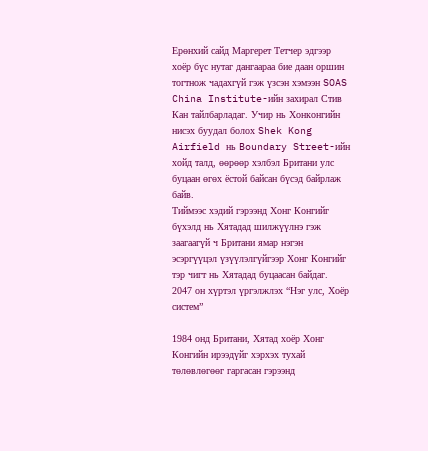Ерөнхий сайд Маргерет Тетчер эдгээр хоёр бүс нутаг дангаараа бие даан оршин тогтнож чадахгүй гэж үзсэн хэмээн SOAS China Institute-ийн захирал Стив Кан тайлбарладаг. Учир нь Хонконгийн нисэх буудал болох Shek Kong Airfield нь Boundary Street-ийн хойд талд, өөрөөр хэлбэл Британи улс буцаан өгөх ёстой байсан бүсэд байрлаж байв.
Тиймээс хэдий гэрээнд Хонг Конгийг бүхэлд нь Хятадад шилжүүлнэ гэж заагаагүй ч Британи ямар нэгэн эсэргүүцэл үзүүлэлгүйгээр Хонг Конгийг тэр чигт нь Хятадад буцаасан байдаг.
2047 он хүртэл үргэлжлэх “Нэг улс, Хоёр систем”

1984 онд Британи, Хятад хоёр Хонг Конгийн ирээдүйг хэрхэх тухай төлөвлөгөөг гаргасан гэрээнд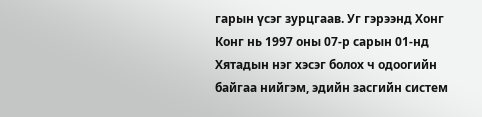гарын үсэг зурцгаав. Уг гэрээнд Хонг Конг нь 1997 оны 07-р сарын 01-нд Хятадын нэг хэсэг болох ч одоогийн байгаа нийгэм, эдийн засгийн систем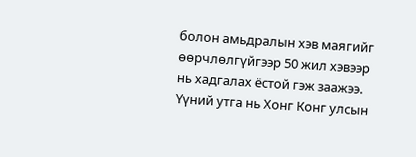болон амьдралын хэв маягийг өөрчлөлгүйгээр 50 жил хэвээр нь хадгалах ёстой гэж заажээ.
Үүний утга нь Хонг Конг улсын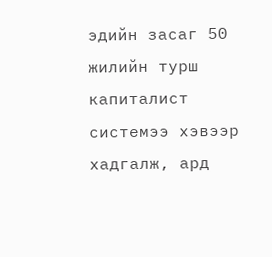эдийн засаг 50 жилийн турш капиталист системээ хэвээр хадгалж, ард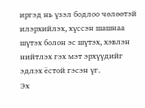иргэд нь үзэл бодлоо чөлөөтэй илэрхийлэх, хүссэн шашнаа шүтэх болон эс шүтэх, хэвлэн нийтлэх гэх мэт эрхүүдийг эдлэх ёстой гэсэн үг.
Эх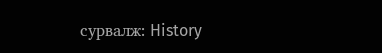сурвалж: History